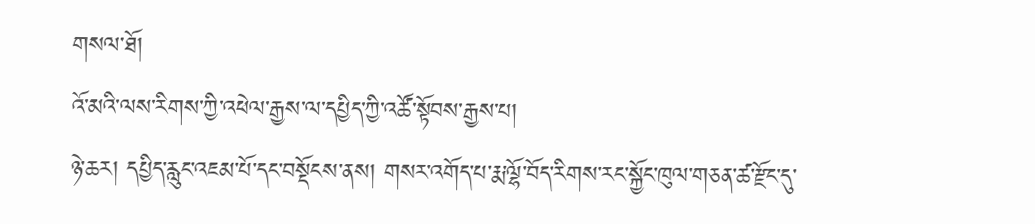གསལ་ཐོ།
འོ་མའི་ལས་རིགས་ཀྱི་འཕེལ་རྒྱས་ལ་དཔྱིད་ཀྱི་འཚོ་སྟོབས་རྒྱས་པ།
ཉེ་ཆར། དཔྱིད་རླུང་འཇམ་པོ་དང་བསྡོངས་ནས། གསར་འགོད་པ་རྨ་ལྷོ་བོད་རིགས་རང་སྐྱོང་ཁུལ་གཅན་ཚ་རྫོང་དུ་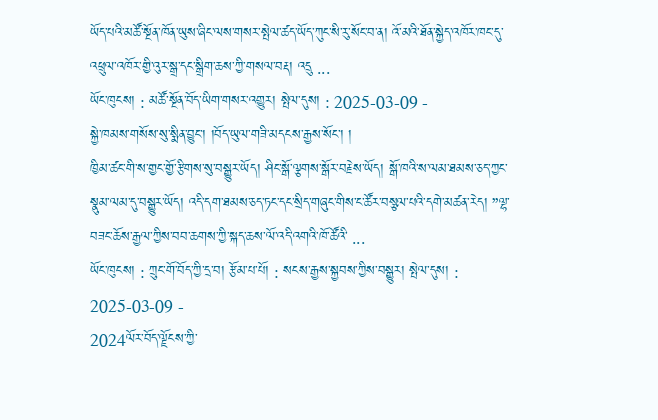ཡོད་པའི་མཚོ་སྔོན་ཁོན་ཡུས་ཞིང་ལས་གསར་སྤེལ་ཚད་ཡོད་ཀུང་སི་རུ་སོང་བ་ན། འོ་མའི་ཐོན་སྐྱེད་འཁོར་ཁང་དུ་འཕྲུལ་འཁོར་གྱི་འུར་སྒྲ་དང་སྒྲིག་ཆས་ཀྱི་གསལ་བརྡ། འདྲུ ...
ཡོང་ཁུངས། : མཚོ་སྔོན་བོད་ཡིག་གསར་འགྱུར། སྤེལ་དུས། : 2025-03-09 -
སྐྱེ་ཁམས་གསོས་སུ་སྨིན་བྱུང་། །བོད་ཡུལ་གཟི་མདངས་རྒྱས་སོང་། །
ཁྱིམ་ཚང་གི་ས་གྱང་གྱོ་རྩིགས་སུ་བསྒྱུར་ཡོད། ཤིང་སྒོ་ལྕགས་སྒོར་བརྗེས་ཡོད། སྒོ་ཁའི་ས་ལམ་ཐམས་ཅད་ཀྱང་སྣུམ་ལམ་དུ་བསྒྱུར་ཡོད། འདི་དག་ཐམས་ཅད་ཏང་དང་སྲིད་གཞུང་གིས་ང་ཚོར་བསྩལ་པའི་དགེ་མཚན་རེད། ”ལྷ་བཟང་ཆོས་རྒྱལ་ཀྱིས་བབ་ཆགས་ཀྱི་སྐད་ཆས་ལོ་འདི་འགའི་ཁོ་ཚོའི་ ...
ཡོང་ཁུངས། : ཀྲུང་གོ་བོད་ཀྱི་དྲ་བ། རྩོམ་པ་པོ། : སངས་རྒྱས་སྐྱབས་ཀྱིས་བསྒྱུར། སྤེལ་དུས། : 2025-03-09 -
2024ལོར་བོད་ལྗོངས་ཀྱི་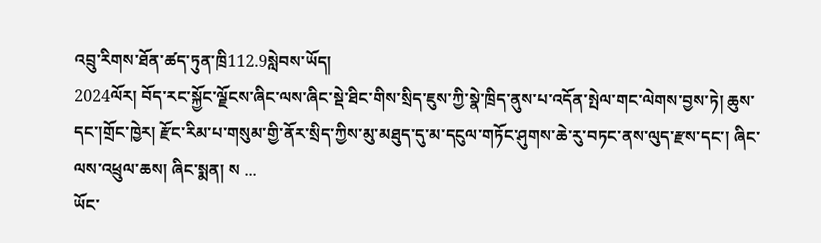འབྲུ་རིགས་ཐོན་ཚད་ཏུན་ཁྲི112.9སླེབས་ཡོད།
2024ལོར། བོད་རང་སྐྱོང་ལྗོངས་ཞིང་ལས་ཞིང་སྡེ་ཐིང་གིས་སྲིད་ཇུས་ཀྱི་སྣེ་ཁྲིད་ནུས་པ་འདོན་སྤེལ་གང་ལེགས་བྱས་ཏེ། ཆུས་དང་།གྲོང་ཁྱེར། རྫོང་རིམ་པ་གསུམ་གྱི་ནོར་སྲིད་ཀྱིས་མུ་མཐུད་དུ་མ་དངུལ་གཏོང་ཤུགས་ཆེ་རུ་བཏང་ནས་ལུད་རྫས་དང་། ཞིང་ལས་འཕྲུལ་ཆས། ཞིང་སྨན། ས ...
ཡོང་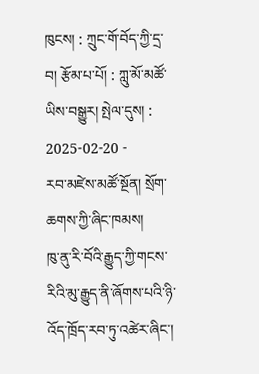ཁུངས། : ཀྲུང་གོ་བོད་ཀྱི་དྲ་བ། རྩོམ་པ་པོ། : ཀླུ་མོ་མཚོ་ཡིས་བསྒྱུར། སྤེལ་དུས། : 2025-02-20 -
རབ་མཛེས་མཚོ་སྔོན། སྲོག་ཆགས་ཀྱི་ཞིང་ཁམས།
ཁུ་ནུ་རི་བོའི་རྒྱུད་ཀྱི་གངས་རིའི་མུ་རྒྱུད་ནི་ཞོགས་པའི་ཉི་འོད་ཁྲོད་རབ་ཏུ་འཚེར་ཞིང་།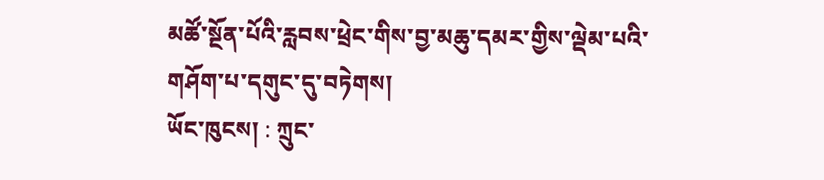མཚོ་སྔོན་པོའི་རླབས་ཕྲེང་གིས་བྱ་མཆུ་དམར་གྱིས་ལྡེམ་པའི་གཤོག་པ་དགུང་དུ་བཏེགས།
ཡོང་ཁུངས། : ཀྲུང་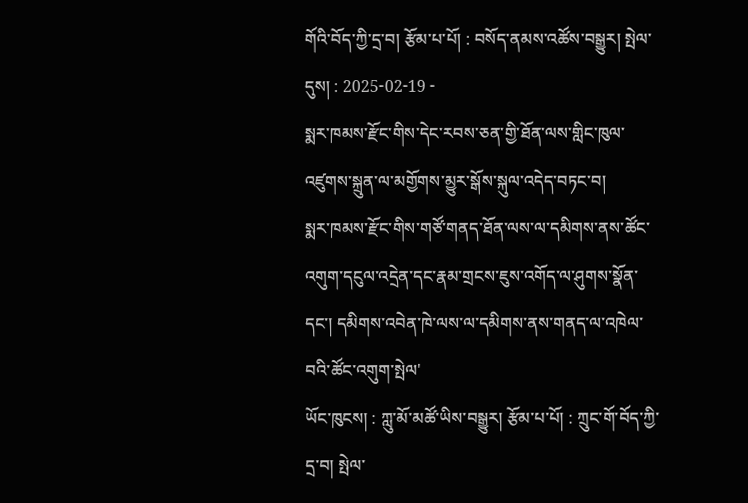གོའི་བོད་ཀྱི་དྲ་བ། རྩོམ་པ་པོ། : བསོད་ནམས་འཚོས་བསྒྱུར། སྤེལ་དུས། : 2025-02-19 -
སྨར་ཁམས་རྫོང་གིས་དེང་རབས་ཅན་གྱི་ཐོན་ལས་གླིང་ཁུལ་འཛུགས་སྐྲུན་ལ་མགྱོགས་མྱུར་སྒོས་སྐུལ་འདེད་བཏང་བ།
སྨར་ཁམས་རྫོང་གིས་གཙོ་གནད་ཐོན་ལས་ལ་དམིགས་ནས་ཚོང་འགུག་དངུལ་འདྲེན་དང་རྣམ་གྲངས་ཇུས་འགོད་ལ་ཤུགས་སྣོན་དང་། དམིགས་འབེན་ཁེ་ལས་ལ་དམིགས་ནས་གནད་ལ་འཁེལ་བའི་ཚོང་འགུག་སྤེལ'
ཡོང་ཁུངས། : ཀླུ་མོ་མཚོ་ཡིས་བསྒྱུར། རྩོམ་པ་པོ། : ཀྲུང་གོ་བོད་ཀྱི་དྲ་བ། སྤེལ་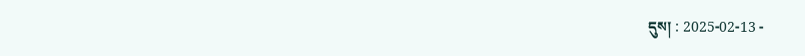དུས། : 2025-02-13 -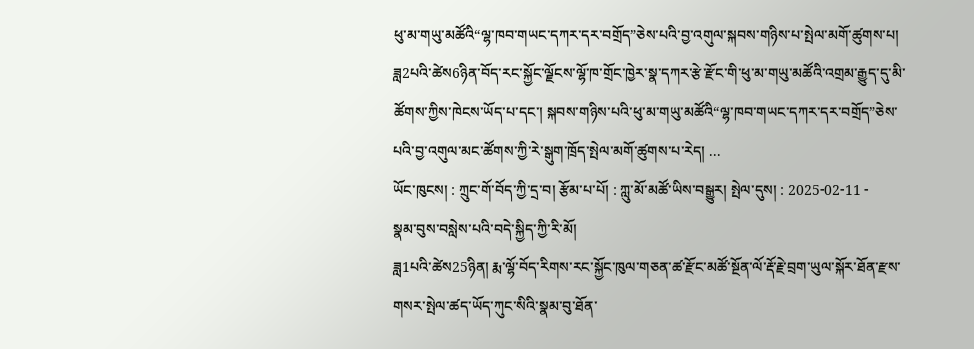ཕུ་མ་གཡུ་མཚོའི“ལྷ་ཁབ་གཡང་དཀར་དར་བགྲོད”ཅེས་པའི་བྱ་འགུལ་སྐབས་གཉིས་པ་སྤེལ་མགོ་ཚུགས་པ།
ཟླ2པའི་ཚེས6ཉིན་བོད་རང་སྐྱོང་ལྗོངས་ལྷོ་ཁ་གྲོང་ཁྱེར་སྣ་དཀར་རྩེ་རྫོང་གི་ཕུ་མ་གཡུ་མཚོའི་འགྲམ་རྒྱུད་དུ་མི་ཚོགས་ཀྱིས་ཁེངས་ཡོད་པ་དང་། སྐབས་གཉིས་པའི་ཕུ་མ་གཡུ་མཚོའི“ལྷ་ཁབ་གཡང་དཀར་དར་བགྲོད”ཅེས་པའི་བྱ་འགུལ་མང་ཚོགས་ཀྱི་རེ་སྒུག་ཁྲོད་སྤེལ་མགོ་ཚུགས་པ་རེད། ...
ཡོང་ཁུངས། : ཀྲུང་གོ་བོད་ཀྱི་དྲ་བ། རྩོམ་པ་པོ། : ཀླུ་མོ་མཚོ་ཡིས་བསྒྱུར། སྤེལ་དུས། : 2025-02-11 -
སྣམ་བུས་བསླེས་པའི་བདེ་སྐྱིད་ཀྱི་རི་མོ།
ཟླ1པའི་ཚེས25ཉིན། རྨ་ལྷོ་བོད་རིགས་རང་སྐྱོང་ཁུལ་གཅན་ཚ་རྫོང་མཚོ་སྔོན་ལོ་རྡོ་རྗེ་བྲག་ཡུལ་སྐོར་ཐོན་རྫས་གསར་སྤེལ་ཚད་ཡོད་ཀུང་སིའི་སྣམ་བུ་ཐོན་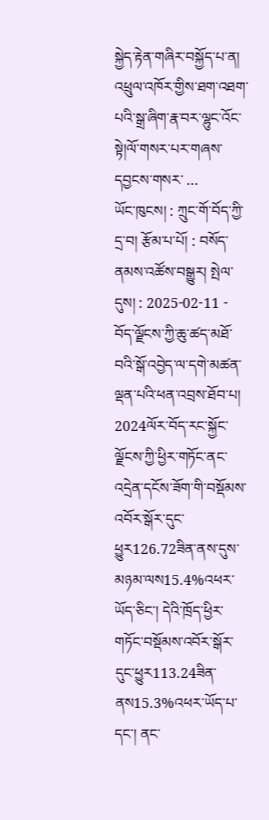སྐྱེད་རྟེན་གཞིར་བསྐྱོད་པ་ན། འཕྲུལ་འཁོར་གྱིས་ཐག་འཐག་པའི་སྒྲ་ཞིག་རྣ་བར་ལྷུང་འོང་སྟེ།ལོ་གསར་པར་གཞས་དབྱངས་གསར་ ...
ཡོང་ཁུངས། : ཀྲུང་གོ་བོད་ཀྱི་དྲ་བ། རྩོམ་པ་པོ། : བསོད་ནམས་འཚོས་བསྒྱུར། སྤེལ་དུས། : 2025-02-11 -
བོད་ལྗོངས་ཀྱི་ཆུ་ཚད་མཐོ་བའི་སྒོ་འབྱེད་ལ་དགེ་མཚན་ལྡན་པའི་ཕན་འབྲས་ཐོབ་པ།
2024ལོར་བོད་རང་སྐྱོང་ལྗོངས་ཀྱི་ཕྱིར་གཏོང་ནང་འདྲེན་དངོས་ཟོག་གི་བསྡོམས་འབོར་སྒོར་དུང་ཕྱུར126.72ཟིན་ནས་དུས་མཉམ་ལས15.4%འཕར་ཡོད་ཅིང་། དེའི་ཁྲོད་ཕྱིར་གཏོང་བསྡོམས་འབོར་སྒོར་དུང་ཕྱུར113.24ཟིན་ནས15.3%འཕར་ཡོད་པ་དང་། ནང་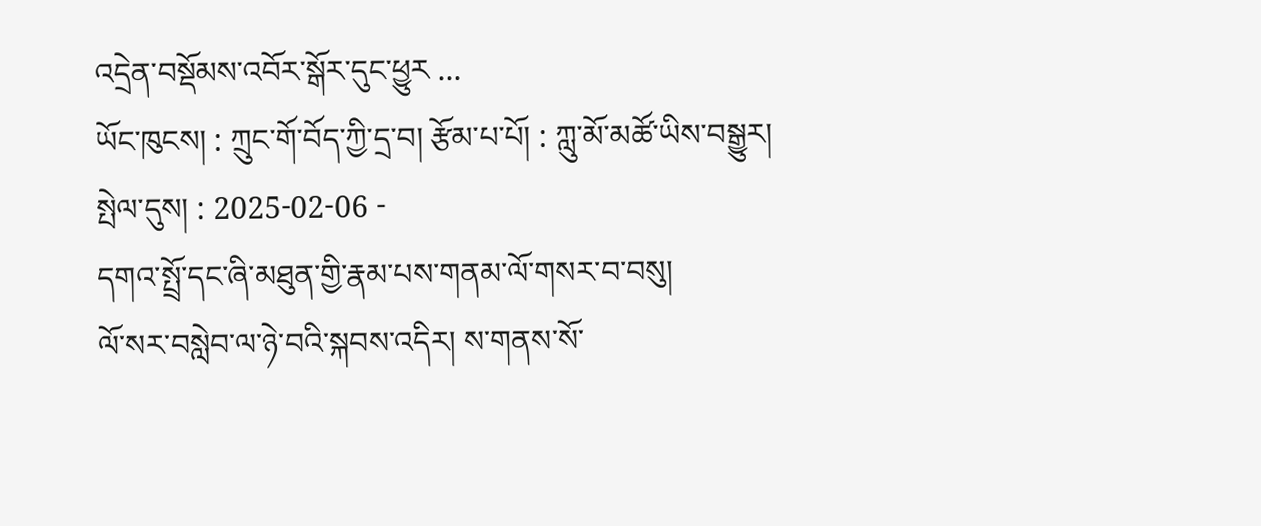འདྲེན་བསྡོམས་འབོར་སྒོར་དུང་ཕྱུར ...
ཡོང་ཁུངས། : ཀྲུང་གོ་བོད་ཀྱི་དྲ་བ། རྩོམ་པ་པོ། : ཀླུ་མོ་མཚོ་ཡིས་བསྒྱུར། སྤེལ་དུས། : 2025-02-06 -
དགའ་སྤྲོ་དང་ཞི་མཐུན་གྱི་རྣམ་པས་གནམ་ལོ་གསར་བ་བསུ།
ལོ་སར་བསླེབ་ལ་ཉེ་བའི་སྐབས་འདིར། ས་གནས་སོ་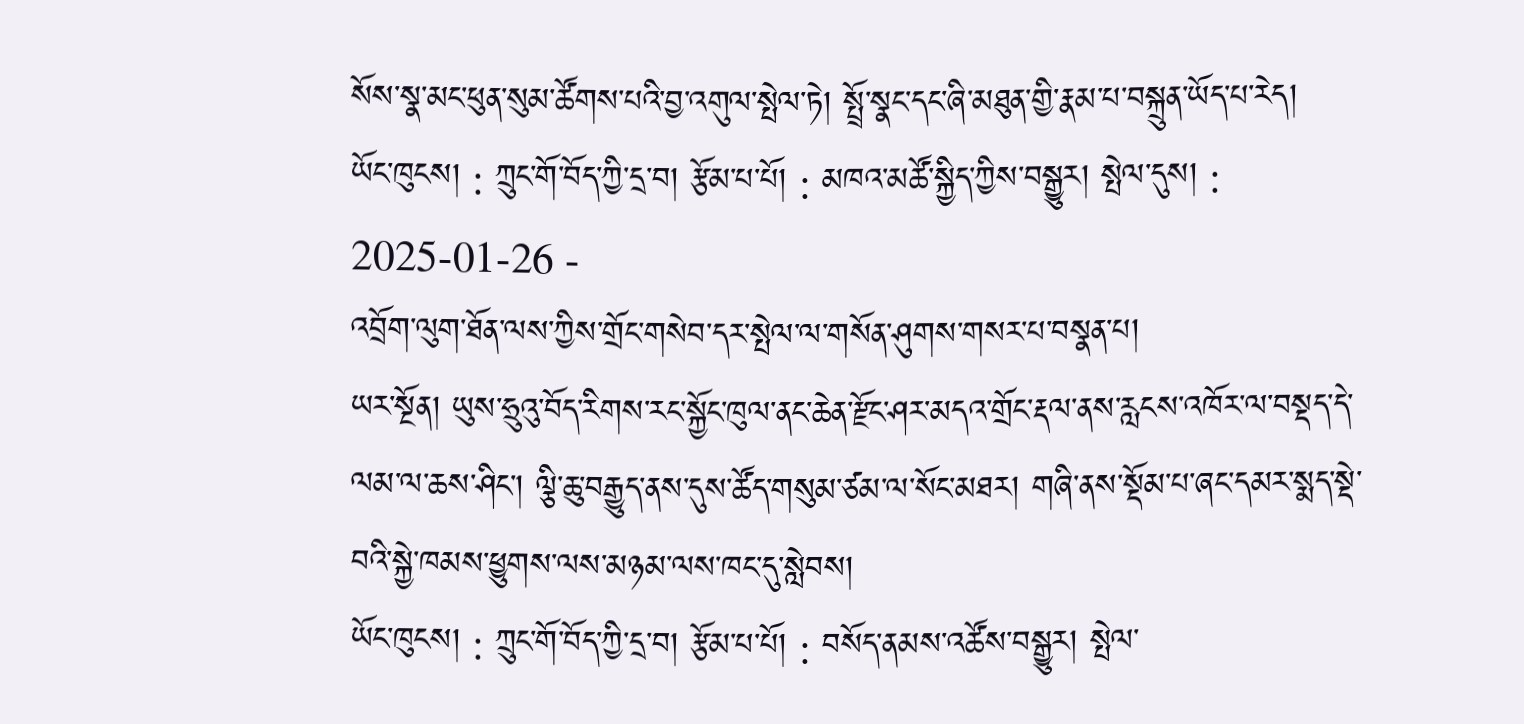སོས་སྣ་མང་ཕུན་སུམ་ཚོགས་པའི་བྱ་འགུལ་སྤེལ་ཏེ། སྤྲོ་སྣང་དང་ཞི་མཐུན་གྱི་རྣམ་པ་བསྐྲུན་ཡོད་པ་རེད།
ཡོང་ཁུངས། : ཀྲུང་གོ་བོད་ཀྱི་དྲ་བ། རྩོམ་པ་པོ། : མཁའ་མཚོ་སྐྱིད་ཀྱིས་བསྒྱུར། སྤེལ་དུས། : 2025-01-26 -
འབྲོག་ལུག་ཐོན་ལས་ཀྱིས་གྲོང་གསེབ་དར་སྤེལ་ལ་གསོན་ཤུགས་གསར་པ་བསྣན་པ།
ཡར་སྔོན། ཡུས་ཧྲུའུ་བོད་རིགས་རང་སྐྱོང་ཁུལ་ནང་ཆེན་རྫོང་ཤར་མདའ་གྲོང་རྡལ་ནས་རླངས་འཁོར་ལ་བསྡད་དེ་ལམ་ལ་ཆས་ཤིང་། ལྕི་ཆུ་བརྒྱུད་ནས་དུས་ཚོད་གསུམ་ཙམ་ལ་སོང་མཐར། གཞི་ནས་སྡོམ་པ་ཞང་དམར་སྨད་སྡེ་བའི་སྐྱེ་ཁམས་ཕྱུགས་ལས་མཉམ་ལས་ཁང་དུ་སླེབས།
ཡོང་ཁུངས། : ཀྲུང་གོ་བོད་ཀྱི་དྲ་བ། རྩོམ་པ་པོ། : བསོད་ནམས་འཚོས་བསྒྱུར། སྤེལ་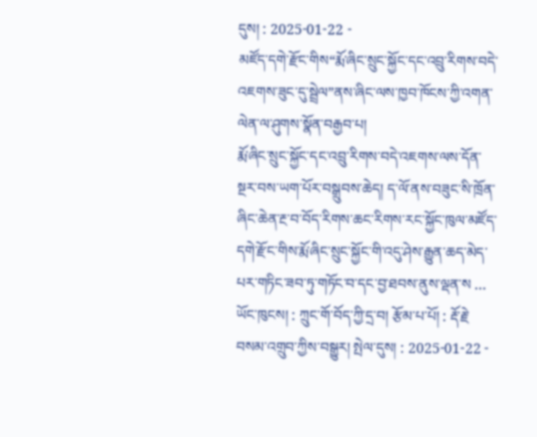དུས། : 2025-01-22 -
མཛོད་དགེ་རྫོང་གིས“རྨོ་ཞིང་སྲུང་སྐྱོང་དང་འབྲུ་རིགས་བདེ་འཇགས་ཟུང་དུ་སྦྲེལ”ནས་ཞིང་ལས་ཁྱབ་ཁོངས་ཀྱི་འགན་ལེན་ལ་ཤུགས་སྣོན་བརྒྱབ་པ།
རྨོ་ཞིང་སྲུང་སྐྱོང་དང་འབྲུ་རིགས་བདེ་འཇགས་ལས་དོན་སྔར་བས་ཡག་པོར་བསྒྲུབས་ཆེད། ད་ལོ་ནས་བཟུང་སི་ཁྲོན་ཞིང་ཆེན་རྔ་བ་བོད་རིགས་ཆང་རིགས་རང་སྐྱོང་ཁུལ་མཛོད་དགེ་རྫོང་གིས་རྨོ་ཞིང་སྲུང་སྐྱོང་གི་འདུ་ཤེས་རྒྱུན་ཆད་མེད་པར་གཏིང་ཟབ་ཏུ་གཏོང་བ་དང་བྱ་ཐབས་ནུས་ལྡན་ས ...
ཡོང་ཁུངས། : ཀྲུང་གོ་བོད་ཀྱི་དྲ་བ། རྩོམ་པ་པོ། : རྡོ་རྗེ་བསམ་འགྲུབ་ཀྱིས་བསྒྱུར། སྤེལ་དུས། : 2025-01-22 -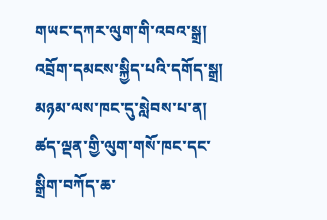གཡང་དཀར་ལུག་གི་འབའ་སྒྲ། འབྲོག་དམངས་སྐྱིད་པའི་དགོད་སྒྲ།
མཉམ་ལས་ཁང་དུ་སླེབས་པ་ན། ཚད་ལྡན་གྱི་ལུག་གསོ་ཁང་དང་སྒྲིག་བཀོད་ཆ་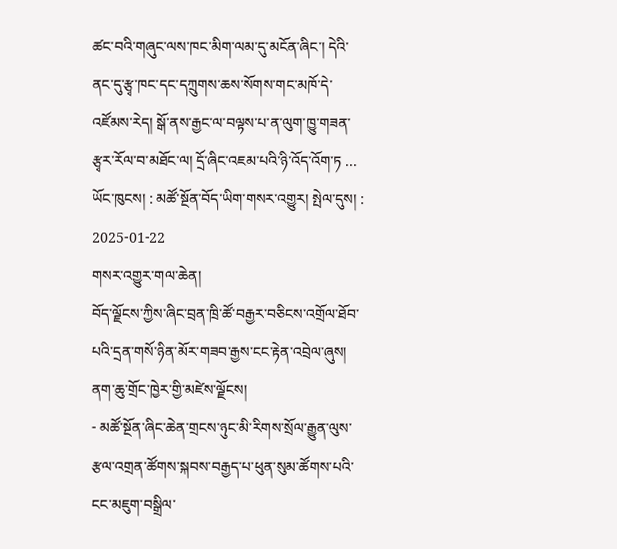ཚང་བའི་གཞུང་ལས་ཁང་མིག་ལམ་དུ་མངོན་ཞིང་། དེའི་ནང་དུ་རྩྭ་ཁང་དང་དཀྲུགས་ཆས་སོགས་གང་མཁོ་དེ་འཛོམས་རེད། སྒོ་ནས་རྒྱང་ལ་བལྟས་པ་ན་ལུག་ཁྱུ་གཟན་རྩྭར་རོལ་བ་མཐོང་ལ། དྲོ་ཞིང་འཇམ་པའི་ཉི་འོད་འོག་ཏ ...
ཡོང་ཁུངས། : མཚོ་སྔོན་བོད་ཡིག་གསར་འགྱུར། སྤེལ་དུས། : 2025-01-22
གསར་འགྱུར་གལ་ཆེན།
བོད་ལྗོངས་ཀྱིས་ཞིང་བྲན་ཁྲི་ཚོ་བརྒྱར་བཅིངས་འགྲོལ་ཐོབ་པའི་དྲན་གསོ་ཉིན་མོར་གཟབ་རྒྱས་ངང་རྟེན་འབྲེལ་ཞུས།
ནག་ཆུ་གྲོང་ཁྱེར་གྱི་མཛེས་ལྗོངས།
- མཚོ་སྔོན་ཞིང་ཆེན་གྲངས་ཉུང་མི་རིགས་སྲོལ་རྒྱུན་ལུས་རྩལ་འགྲན་ཚོགས་སྐབས་བརྒྱད་པ་ཕུན་སུམ་ཚོགས་པའི་ངང་མཇུག་བསྒྲིལ་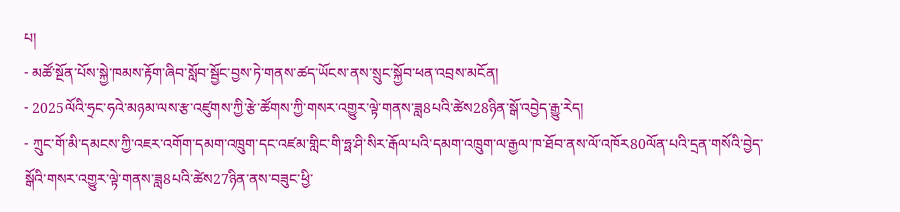པ།
- མཚོ་སྔོན་པོས་སྐྱེ་ཁམས་རྟོག་ཞིབ་སློབ་སྦྱོང་བྱས་ཏེ་གནས་ཚད་ཡོངས་ནས་སྲུང་སྐྱོབ་ཕན་འབྲས་མངོན།
- 2025ལོའི་ཧྲང་ཧའེ་མཉམ་ལས་རྩ་འཛུགས་ཀྱི་རྩེ་ཚོགས་ཀྱི་གསར་འགྱུར་ལྟེ་གནས་ཟླ8པའི་ཚེས28ཉིན་སྒོ་འབྱེད་རྒྱུ་རེད།
- ཀྲུང་གོ་མི་དམངས་ཀྱི་འཇར་འགོག་དམག་འཁྲུག་དང་འཛམ་གླིང་གི་ཧྥ་ཤི་སིར་རྒོལ་པའི་དམག་འཁྲུག་ལ་རྒྱལ་ཁ་ཐོབ་ནས་ལོ་འཁོར80ལོན་པའི་དྲན་གསོའི་བྱེད་སྒོའི་གསར་འགྱུར་ལྟེ་གནས་ཟླ8པའི་ཚེས27ཉིན་ནས་བཟུང་ཕྱི་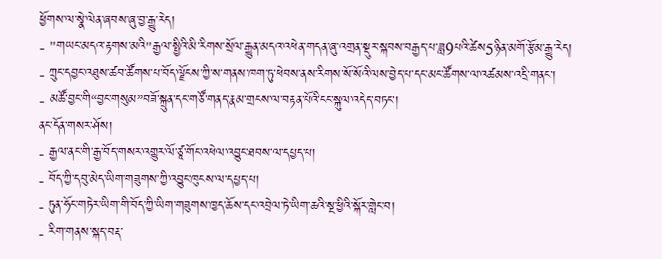ཕྱོགས་ལ་སྣེ་ལེན་ཞབས་ཞུ་བྱ་རྒྱུ་རེད།
- "གཡང་མདའ་རྟགས་མའི"རྒྱལ་སྤྱིའི་མི་རིགས་སྲོལ་རྒྱུན་མདའ་འཕེན་གདན་ཞུ་འགྲན་སྡུར་སྐབས་བརྒྱད་པ་ཟླ9པའི་ཚེས5ཉིན་མགོ་རྩོམ་རྒྱུ་རེད།
- ཀྲུང་དབྱང་འཐུས་ཚབ་ཚོགས་པ་བོད་ལྗོངས་ཀྱི་ས་གནས་ཁག་ཏུ་ཕེབས་ནས་རིགས་སོ་སོའི་ལས་བྱེད་པ་དང་མང་ཚོགས་ལ་འཚམས་འདྲི་གནང་།
- མཚོ་བྱང་གི“བྱང་གསུམ”བཟོ་སྐྲུན་དང་གཙོ་གནད་རྣམ་གྲངས་ལ་བརྟན་པོའི་ངང་སྐུལ་འདེད་བཏང་།
ནང་དོན་གསར་ཤོས།
- རྒྱལ་ནང་གི་རྒྱ་བོད་གསར་འགྱུར་ལོ་ཙཱ་གོང་འཕེལ་འབྱུང་ཐབས་ལ་དཔྱད་པ།
- བོད་ཀྱི་དབུ་མེད་ཡིག་གཟུགས་ཀྱི་འབྱུང་ཁུངས་ལ་དཔྱད་པ།
- ཏུན་ཧོང་གཏེར་ཡིག་གི་བོད་ཀྱི་ཡིག་གཟུགས་ཁྱད་ཆོས་དང་འབྲེལ་ཏེ་ཡིག་ཆའི་སྔ་ཕྱིའི་སྐོར་གླེང་བ།
- རིག་གནས་སྐད་བརྡ་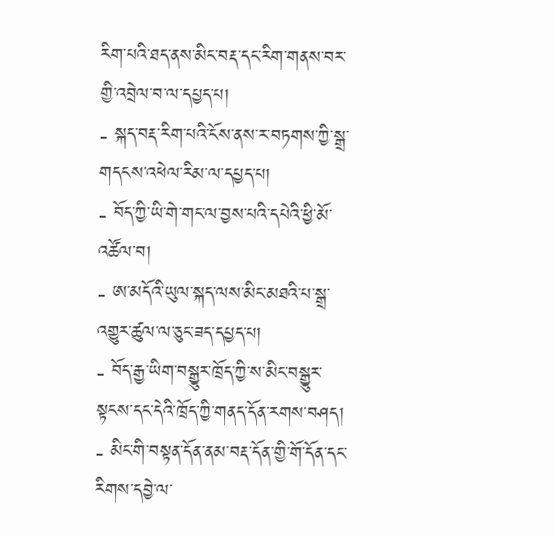རིག་པའི་ཐད་ནས་མིང་བརྡ་དང་རིག་གནས་བར་གྱི་འབྲེལ་བ་ལ་དཔྱད་པ།
- སྐད་བརྡ་རིག་པའི་ངོས་ནས་ར་བཏགས་ཀྱི་སྒྲ་གདངས་འཕེལ་རིམ་ལ་དཔྱད་པ།
- བོད་ཀྱི་ཡི་གེ་གང་ལ་བྱས་པའི་དཔེའི་ཕྱི་མོ་འཚོལ་བ།
- ཨ་མདོའི་ཡུལ་སྐད་ལས་མིང་མཐའི་པ་སྒྲ་འགྱུར་ཚུལ་ལ་ཅུང་ཟད་དཔྱད་པ།
- བོད་རྒྱ་ཡིག་བསྒྱུར་ཁྲོད་ཀྱི་ས་མིང་བསྒྱུར་སྟངས་དང་དེའི་ཁྲོད་ཀྱི་གནད་དོན་རགས་བཤད།
- མིང་གི་བསྟན་དོན་ནམ་བརྡ་དོན་གྱི་གོ་དོན་དང་རིགས་དབྱེ་ལ་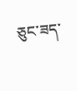ཅུང་ཟད་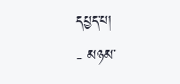དཔྱད་པ།
- མཉམ་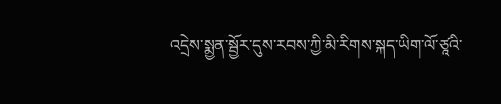འདྲེས་སྨྱན་སྦྱོར་དུས་རབས་ཀྱི་མི་རིགས་སྐད་ཡིག་ལོ་ཙཱའི་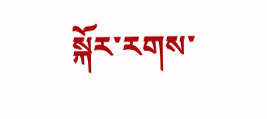སྐོར་རགས་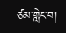ཙམ་གླེང་བ།